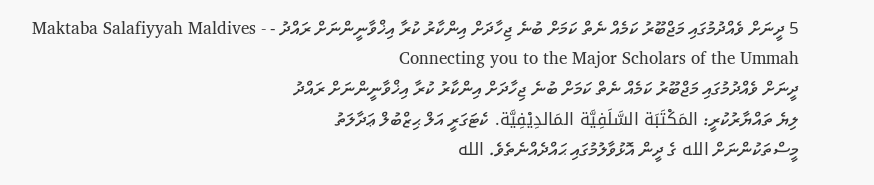5 ދީނަށް ވެއްދުމުގައި މަޖްބޫރު ކަމެއް ނެތް ކަމަށް ބުނެ ޖިހާދަށް އިންކާރު ކުރާ އިޚްވާނީންނަށް ރައްދު - Maktaba Salafiyyah Maldives - Connecting you to the Major Scholars of the Ummah
ދީނަށް ވެއްދުމުގައި މަޖްބޫރު ކަމެއް ނެތް ކަމަށް ބުނެ ޖިހާދަށް އިންކާރު ކުރާ އިޚްވާނީންނަށް ރައްދު
ލިޔެ ތައްޔާރުކުރީ: المَكْتَبَة السَّلَفِيَّة المَالدِيْفِيَّة. ކެޓަގަރީ އަލް ޙިޒްބުލް ޢަދާލަތު
މީސްތަކުންނަށް الله ގެ ދީން އޮޅުވާލުމުގައި ޙައްދެއްނެތެވެ. الله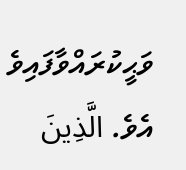ވަޙީކުރައްވާފައިވެ އެވެ. الَّذِينَ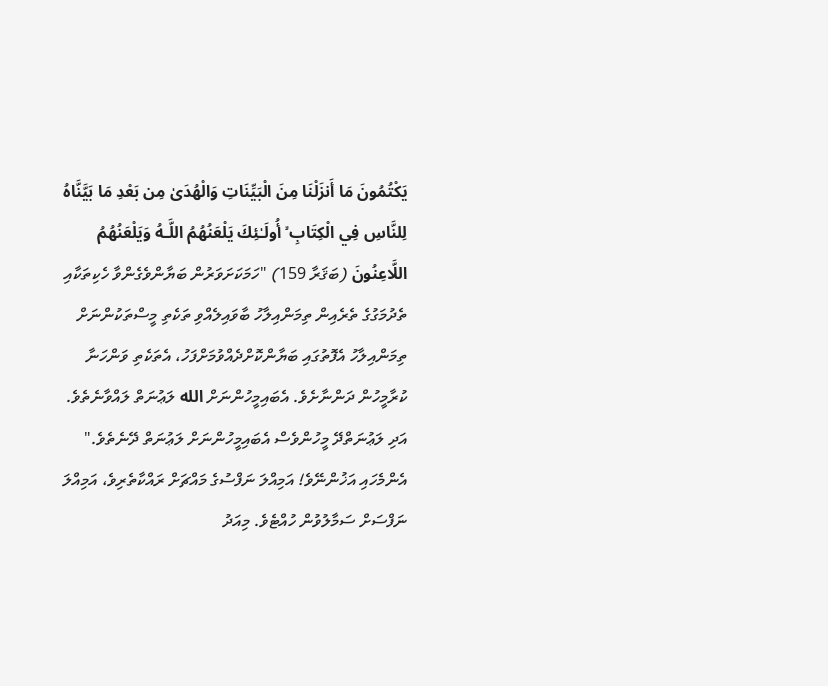يَكْتُمُونَ مَا أَنزَلْنَا مِنَ الْبَيِّنَاتِ وَالْهُدَىٰ مِن بَعْدِ مَا بَيَّنَّاهُ لِلنَّاسِ فِي الْكِتَابِ ۙ أُولَـٰئِكَ يَلْعَنُهُمُ اللَّـهُ وَيَلْعَنُهُمُ اللَّاعِنُونَ (ބަޤަރާ 159) "ހަމަކަށަވަރުން ބަޔާންވެގެންވާ ހެކިތަކާއި ތެދުމަގުގެ ތެރެއިން ތިމަންއިލާހު ބާވައިލެއްވި ތަކެތި މީސްތަކުންނަށް ތިމަންއިލާހު އެފޮތުގައި ބަޔާންކޮށްދެއްވުމަށްފަހު، އެތަކެތި ވަންހަނާ ކުރާމީހުން ދަންނާށެވެ. އެބައިމީހުންނަށް الله ލަޢުނަތް ލައްވާނެތެވެ. އަދި ލަޢުނަތްދޭ މީހުންވެސް އެބައިމީހުންނަށް ލަޢުނަތް ދޭނެތެވެ."
އެންމެހައި އަޚުންނޭވެ! އަމިއްލަ ނަފްސުގެ މައްޗަށް ރައްކާތެރިވެ، އަމިއްލަ ނަފްސަށް ސަމާލުވުން ހުއްޓެވެ. މިއަދު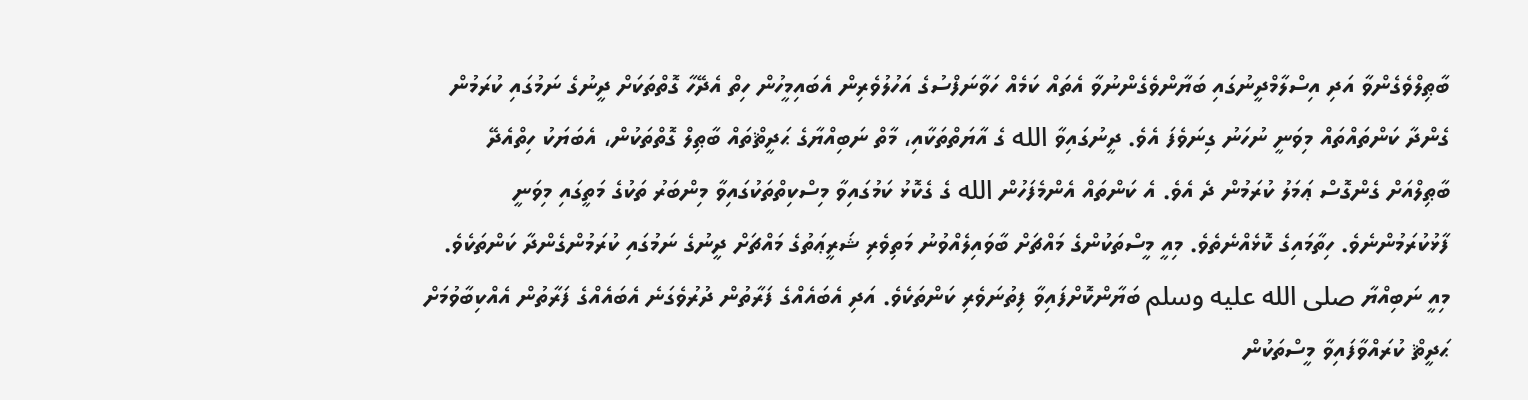ބާޠިލްވެގެންވާ އަދި އިސްލާމްދީނުގައި ބަޔާންވެގެންނުވާ އެތައް ކަމެއް ހަވާނަފްސުގެ އަހުލުވެރިން އެބައިމީހުން ހިތް އެދޭހާ ގޮތްތަކަށް ދީނުގެ ނަމުގައި ކުރަމުން ގެންދާ ކަންތައްތައް މިވަނީ ނުހަނު ގިނަވެފަ އެވެ. ދީނުގައިވާ الله ގެ އާޔަތްތަކާއި، މާތް ނަބިއްޔާގެ ޙަދީޘްތައް ބާޠިލް ގޮތްތަކުން، އެބަޔަކު ހިތްއެދޭ ބާޠިލްއަށް ގެންގޮސް ޢަމަލު ކުރަމުން ދެ އެވެ. އެ ކަންތައް އެންމެފަހުން الله ގެ ގެކޮޅު ކަމުގައިވާ މިސްކިތްތަކުގައިވާ މިންބަރު ތަކުގެ މަތީގައި މިވަނީ ފާޅުކުރަމުންނެވެ. ހިތާމައިގެ ކޮޅެއްނެތެވެ. މިއީ މީސްތަކުންގެ މައްޗަށް ބާވައިލެއްވުނު މަތިވެރި ޝަރީޢަތުގެ މައްޗަށް ދީނުގެ ނަމުގައި ކުރަމުންގެންދާ ކަންތަކެވެ. މިއީ ނަބިއްޔާ صلى الله عليه وسلم ބަޔާންކޮށްފައިވާ ފިތުނަވެރި ކަންތަކެވެ. އަދި އެބައެއްގެ ފަރާތުން ދުރުވެގަނެ އެބައެއްގެ ފަރާތުން އެއްކިބާވުމަށް ޙަދީޘް ކުރައްވާފައިވާ މީސްތަކުން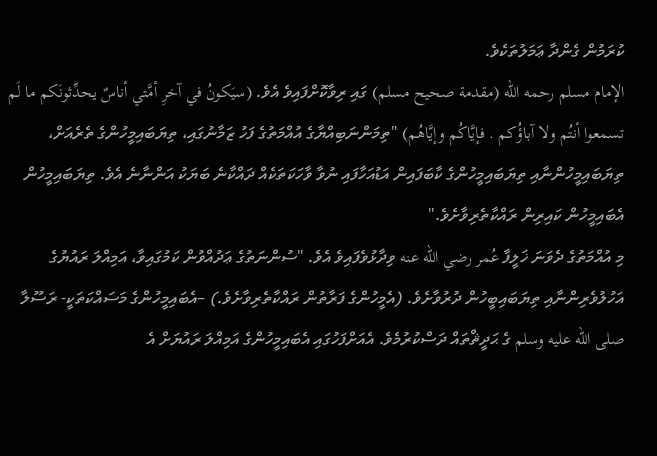ކުރަމުން ގެންދާ ޢަމަލުތަކެވެ.
الإمام مسلم رحمه الله (مقدمة صحيح مسلم) ގައި ރިވާކޮށްފައިވެ އެވެ. (سيَكونُ في آخرِ أمَّتي أناسٌ يحدِّثونَكم ما لَم تسمعوا أنتُم ولا آباؤُكم . فإيَّاكُم وإيَّاهُم) "ތިމަންނަބިއްޔާގެ އުއްމަތުގެ ފަހު ޒަމާނުގައި، ތިޔަބައިމީހުންގެ ތެރެއަށް، ތިޔަބައިމީހުންނާއި ތިޔަބައިމީހުންގެ ކާބަފައިން އަޑުއަހާފައި ނުވާ ވާހަކަތަކެއް ދައްކާނެ ބަޔަކު އަންނާނެ އެވެ. ތިޔަބައިމީހުން އެބައިމީހުން ކައިރިން ރައްކާތެރިވާށެވެ."
މި އުއްމަތުގެ ދެވަނަ ޚަލީފާ عُمر رضي الله عنه ވިދާޅުވެފައިވެ އެވެ. "ސުންނަތުގެ ޢަދުއްވުން ކަމުގައިވާ، އަމިއްލަ ރައުޔުގެ އަހުލުވެރިންނާއި ތިޔަބައިބީހުން ދުރުވާށެވެ. (އެމީހުންގެ ފަރާތުން ރައްކާތެރިވާށެވެ.) –އެބައިމީހުންގެ މަސައްކަތަކީ- ރަސޫލާ صلى الله عليه وسلم ގެ ޙަދީޘްތައް ދަސްކުރުމެވެ. އެއަށްފަހުގައި އެބައިމީހުންގެ އަމިއްލަ ރައުޔަށް އެ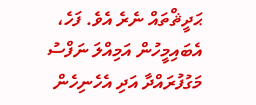ޙަދީޘްތައް ނެރެ އެވެ. ފަހެ، އެބައިމީހުން އަމިއްލަ ނަފްސު މަގުފުރައްދާ އަދި އެހެނިހެން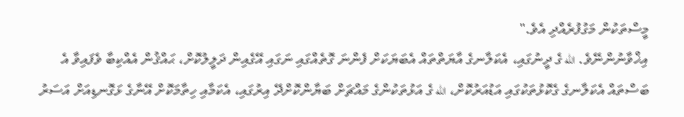މީސްތަކުން މަގުފުރެއްދި އެވެ."
އިޚްވާނުންނޭވެ. الله ގެ ދީނުގައި، އެކަލާނގެ އާޔަތްތައް އެބަޔަކަށް ފެންނަ ގޮތެއްގައި ނަގައި އޭގެއިން ދަލީލުކޮށް، ޙައްޤުން އެއްކިބާ ވެފައިވާ އެ ބަސްތައް އެކަލާނގެ ގެކޮޅުތަކުގައި އަޑުއަރުކޮށް، الله ގެ އަޅުތަކުންގެ މައްޗަށް ބަޔާންކޮށްދޭ އިރުގައި، އެކަމާއި ހިތާމަކޮށް އޭނާގެ ޅަގޮނޑިއަށް އަސަރު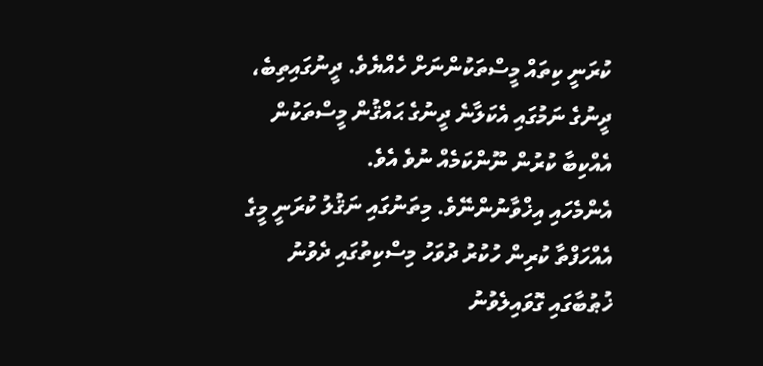ކުރަނީ ކިތައް މީސްތަކުންނަށް ހެއްޔެވެ. ދީނުގައިތިބެ، ދީނުގެ ނަމުގައި އެކަލާނެ ދީނުގެ ޙައްޤުން މީސްތަކުން އެއްކިބާ ކުރުން ނޫންކަމެއް ނުވެ އެވެ.
އެންމެހައި އިޚްވާނުންނޭވެ. މިތަނުގައި ނަޤުލު ކުރަނީ މީގެ އެއްހަފްތާ ކުރިން ހުކުރު ދުވަހު މިސްކިތުގައި ދެވުނު ޚުޠުބާގައި ގޮވައިލެވުނު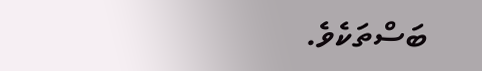ބަސްތަކެވެ.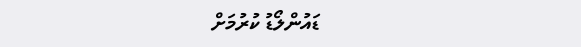ޑައުންލޯޑު ކުރުމަށް